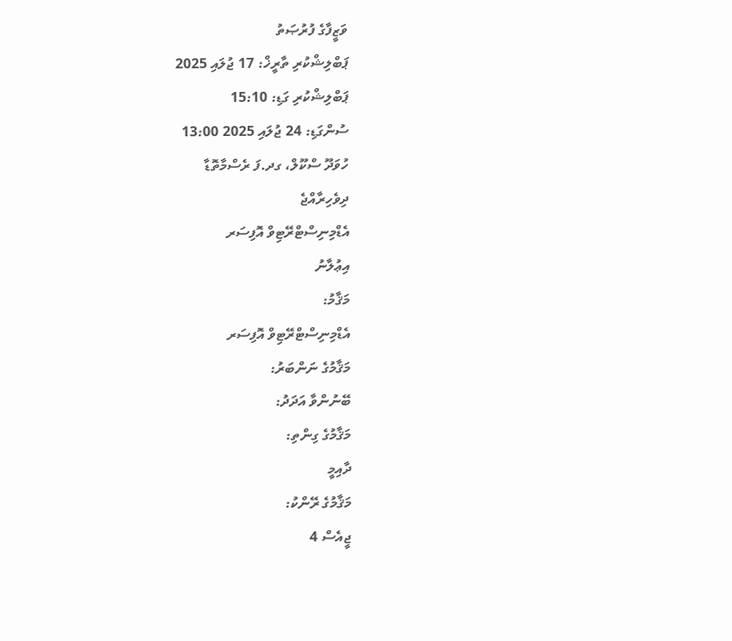ވަޒީފާގެ ފުރުޞަތު
ޕަބްލިޝްކުރި ތާރީޚް: 17 ޖުލައި 2025
ޕަބްލިޝްކުރި ގަޑި: 15:10
ސުންގަޑި: 24 ޖުލައި 2025 13:00
ހުވަދޫ ސްކޫލް، ގދ.ފަ ރެސްމާތޮޑާ
ދިވެހިރާއްޖެ
އެޑްމިނިސްޓްރޭޓިވް އޮފިސަރ
އިޢުލާނު
މަޤާމު:
އެޑްމިނިސްޓްރޭޓިވް އޮފިސަރ
މަޤާމުގެ ނަންބަރު:
ބޭނުންވާ އަދަދު:
މަޤާމުގެ ގިންތި:
ދާއިމީ
މަޤާމުގެ ރޭންކު:
ޖީއެސް 4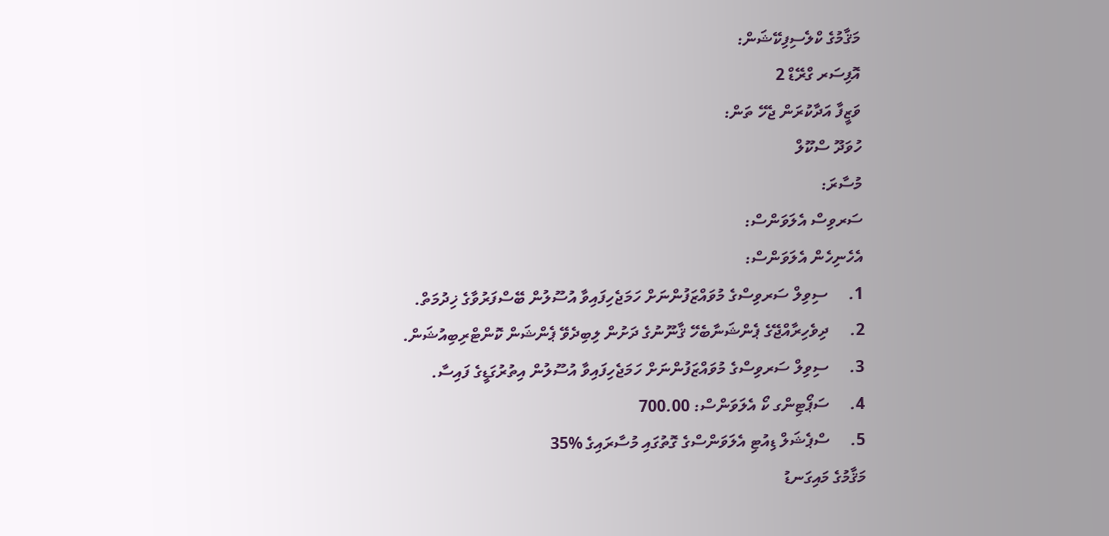މަޤާމުގެ ކްލެސިފިކޭޝަން:
އޮފިސަރ ގްރޭޑް 2
ވަޒީފާ އަދާކުރަން ޖެހޭ ތަން:
ހުވަދޫ ސްކޫލް
މުސާރަ:
ސަރވިސް އެލަވަންސް:
އެހެނިހެން އެލަވަންސް:
1.     ސިވިލް ސަރވިސްގެ މުވައްޒަފުންނަށް ހަމަޖެހިފައިވާ އުސޫލުން ބޭސްފަރުވާގެ ޚިދުމަތް.
2.     ދިވެހިރާއްޖޭގެ ޕެންޝަނާބެހޭ ޤާނޫނުގެ ދަށުން ލިބިދެވޭ ޕެންޝަން ކޮންޓްރިބިއުޝަން.
3.     ސިވިލް ސަރވިސްގެ މުވައްޒަފުންނަށް ހަމަޖެހިފައިވާ އުސޫލުން އިތުރުގަޑީގެ ފައިސާ.
4.     ސަޕޯޓިންގ ކޯ އެލަވަންސް: 700.00
5.     ސްޕެޝަލް ޑިއުޓި އެލަވަންސްގެ ގޮތުގައި މުސާރައިގެ %35
މަޤާމުގެ މައިގަނޑު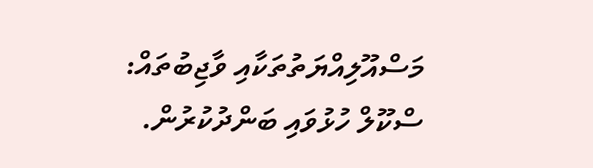މަސްއޫލިއްޔަތުތަކާއި ވާޖިބުތައް:
ސްކޫލް ހުޅުވައި ބަންދުކުރުން.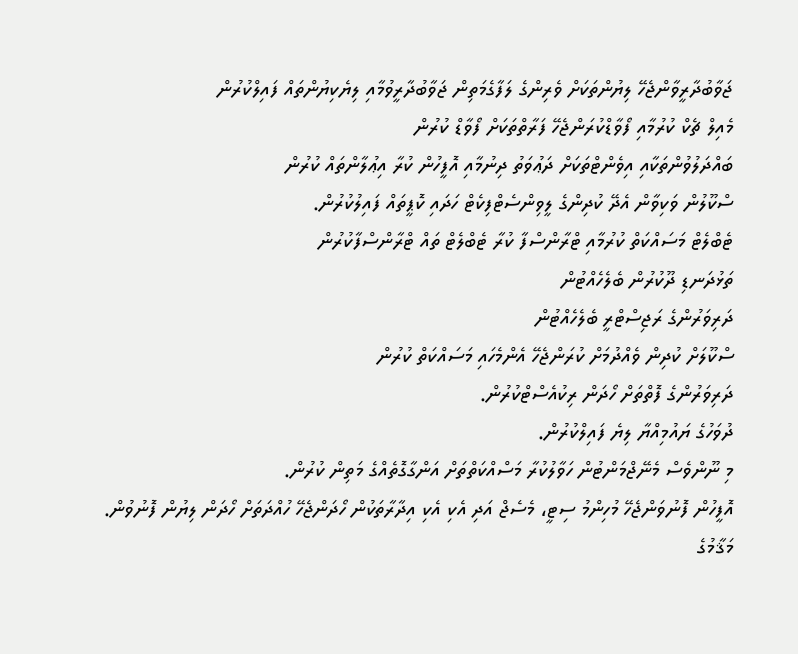ޖަވާބުދާރީވާންޖެހޭ ލިޔުންތަކަށް ވެރިންގެ ލަފާގެމަތިން ޖަވާބުދާރީވުމާއި ލިޔެކިޔުންތައް ފައިލްކުރުން
މެއިލް ޗެކް ކުރުމާއި ފޯވާޑްކުރަންޖެހޭ ފަރާތްތަކަށް ފޯވާޑް ކުރުން
ބައްދަލުވުންތަކާއި އިވެންޓްތަކަށް ދަޢުވަތު ދިނުމާއި އޮފީހުން ކުރާ އިޢުލާންތައް ކުރުން
ސްކޫލުން ވަކިވާން އެދޭ ކުދިންގެ ލީވިންސެޓްފިކެޓް ހަދައި ކޮޕީތައް ފައިލުކުރުން.
ޓެބްލެޓް މަސައްކަތް ކުރުމާއި ޓްރާންސްފާ ކުރާ ޓެބްލެޓް ތައް ޓްރާންސްފާކުރުން
ތަޅުދަނޑި ދޫކުރުން ބެލެހެއްޓުން
ދަރިވަރުންގެ ރަޖިސްޓްރީ ބެލެހެއްޓުން
ސްކޫލަށް ކުދިން ވެއްދުމަށް ކުރަންޖެހޭ އެންމެހައި މަސައްކަތް ކުރުން
ދަރިވަރުންގެ ފޮތްތަށް ހޯދަން ރިކުއެސްޓްކުރުން.
ދުވަހުގެ ޔައުމިއްޔާ ލިޔެ ފައިލްކުރުން.
މި ނޫންވެސް މެނޭޖްމަންޓުން ހަވާލުކުރާ މަސްއްކަތްތަށް އަންގާގޮތެއްގެ މަތިން ކުރުން.
އޮފީހުން ފޮނުވަންޖެހޭ މުހިންމު ސިޓީ، މެސެޖް އަދި އެކި އެކި އިދާރާތަކުން ހޯދަންޖެހޭ ހުއްދަތަށް ހޯދަން ލިޔުން ފޮނުވުން.
މަޤާމުގެ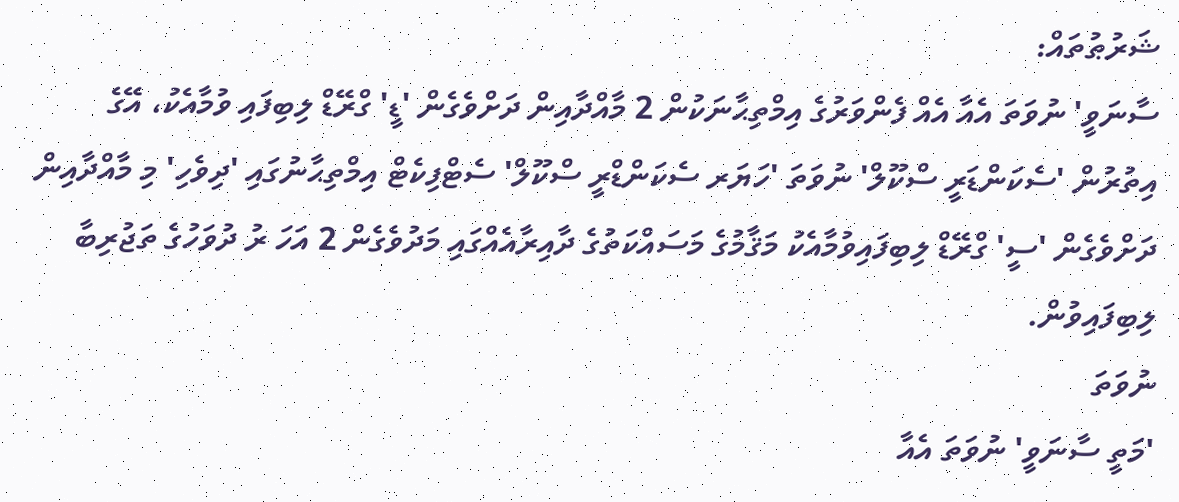ޝަރުޠުތައް:
ސާނަވީ' ނުވަތަ އެއާ އެއް ފެންވަރުގެ އިމްތިޙާނަކުން 2 މާއްދާއިން ދަށްވެގެން 'ޑީ' ގްރޭޑް ލިބިފައި ވުމާއެކު، އޭގެ އިތުރުން 'ސެކަންޑަރީ ސްކޫލް' ނުވަތަ 'ހަޔަރ ސެކަންޑްރީ ސްކޫލް' ސެޓްފިކެޓް އިމްތިޙާނުގައި 'ދިވެހި' މި މާއްދާއިން ދަށްވެގެން 'ސީ' ގްރޭޑް ލިބިފައިވުމާއެކު މަޤާމުގެ މަސައްކަތުގެ ދާއިރާއެއްގައި މަދުވެގެން 2 އަހަ ރު ދުވަހުގެ ތަޖުރިބާ ލިބިފައިވުން.
ނުވަތަ
'މަތީ ސާނަވީ' ނުވަތަ އެއާ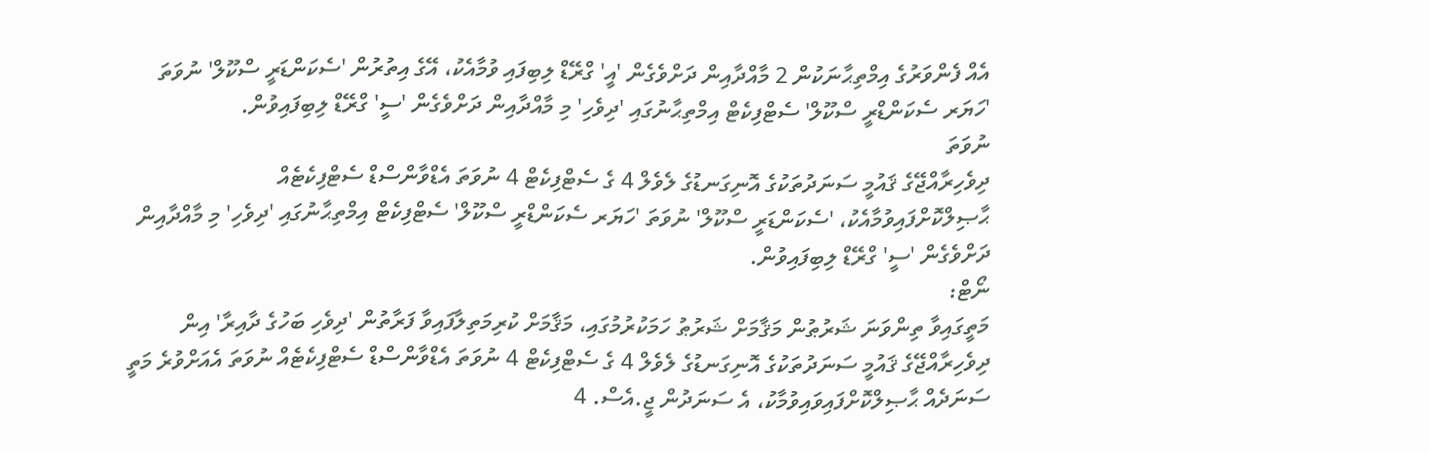އެއް ފެންވަރުގެ އިމްތިޙާނަކުން 2 މާއްދާއިން ދަށްވެގެން 'އީ' ގްރޭޑް ލިބިފައި ވުމާއެކު، އޭގެ އިތުރުން 'ސެކަންޑަރީ ސްކޫލް' ނުވަތަ 'ހަޔަރ ސެކަންޑްރީ ސްކޫލް' ސެޓްފިކެޓް އިމްތިޙާނުގައި 'ދިވެހި' މި މާއްދާއިން ދަށްވެގެން 'ސީ' ގްރޭޑް ލިބިފައިވުން.
ނުވަތަ
ދިވެހިރާއްޖޭގެ ޤައުމީ ސަނަދުތަކުގެ އޮނިގަނޑުގެ ލެވެލް 4 ގެ ސެޓްފިކެޓް 4 ނުވަތަ އެޑްވާންސްޑް ސެޓްފިކެޓެއް ޙާޞިލްކޮށްފައިވުމާއެކު، 'ސެކަންޑަރީ ސްކޫލް' ނުވަތަ 'ހަޔަރ ސެކަންޑްރީ ސްކޫލް' ސެޓްފިކެޓް އިމްތިޙާނުގައި 'ދިވެހި' މި މާއްދާއިން ދަށްވެގެން 'ސީ' ގްރޭޑް ލިބިފައިވުން.
ނޯޓް:
މަތީގައިވާ ތިންވަނަ ޝަރުޠުން މަޤާމަށް ޝަރުޠު ހަމަކުރުމުގައި، މަޤާމަށް ކުރިމަތިލާފައިވާ ފަރާތުން 'ދިވެހި ބަހުގެ ދާއިރާ' އިން ދިވެހިރާއްޖޭގެ ޤައުމީ ސަނަދުތަކުގެ އޮނިގަނޑުގެ ލެވެލް 4 ގެ ސެޓްފިކެޓް 4 ނުވަތަ އެޑްވާންސްޑް ސެޓްފިކެޓެއް ނުވަތަ އެއަށްވުރެ މަތީ ސަނަދެއް ޙާޞިލްކޮށްފައިވައިވުމާކު، އެ ސަނަދުން ޖީ.އެސް. 4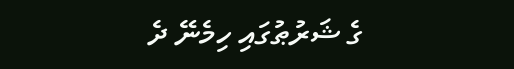ގެ ޝަރުޠުގައި ހިމެނޭ ދެ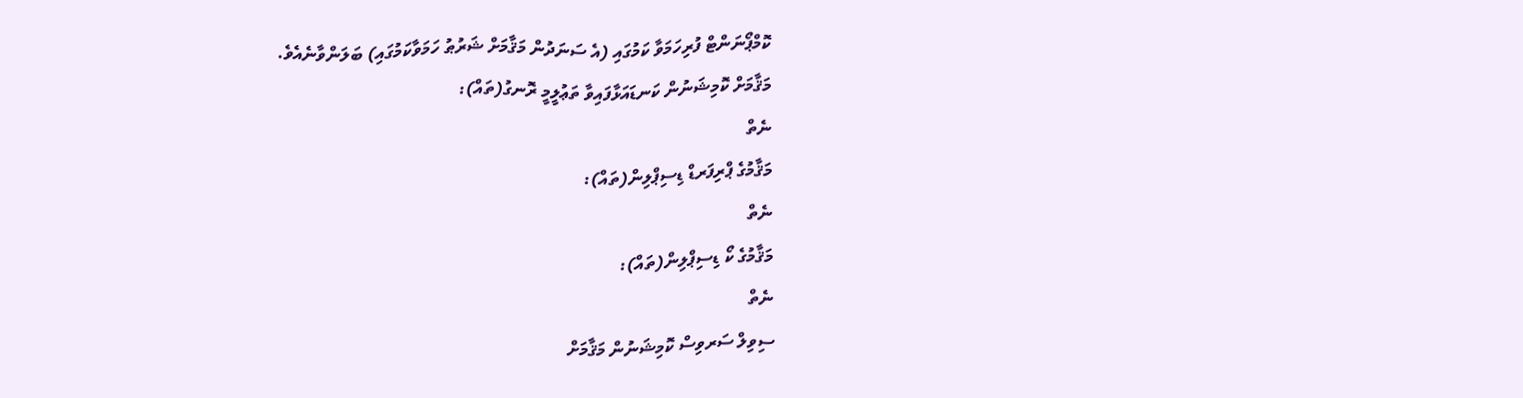ކޮމްޕޯނަންޓް ފުރިހަމަވާ ކަމުގައި (އެ ސަނަދުން މަޤާމަށް ޝަރުޠު ހަމަވާކަމުގައި) ބަލަންވާނެއެވެ.
މަޤާމަށް ކޮމިޝަނުން ކަނޑައަޅާފައިވާ ތަޢުލީމީ ރޮނގު(ތައް):
ނެތް
މަޤާމުގެ ޕްރިފަރޑް ޑިސިޕްލިން(ތައް):
ނެތް
މަޤާމުގެ ކޯ ޑިސިޕްލިން(ތައް):
ނެތް
ސިވިލް ސަރވިސް ކޮމިޝަނުން މަޤާމަށް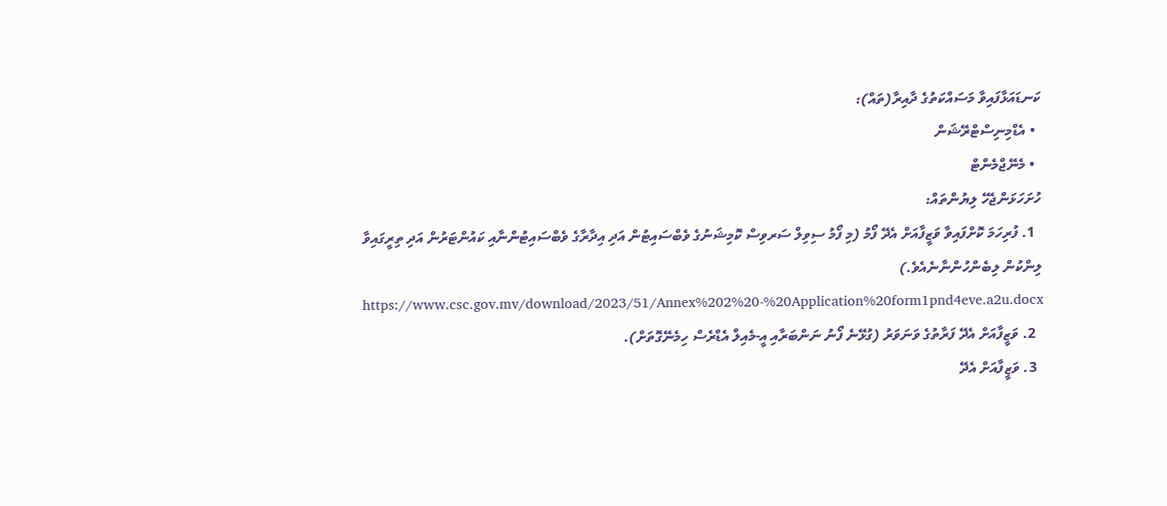ކަނޑައަޅާފައިވާ މަސައްކަތުގެ ދާއިރާ(ތައް):
  • އެޑްމިނިސްޓްރޭޝަން
  • މެނޭޖްމެންޓް
ހުށަހަޅަންޖެހޭ ލިޔުންތައް:
  1. ފުރިހަމަ ކޮށްފައިވާ ވަޒީފާއަށް އެދޭ ފޯމު (މި ފޯމު ސިވިލް ސަރވިސް ކޮމިޝަނުގެ ވެބްސައިޓުން އަދި އިދާރާގެ ވެބްސައިޓުންނާއި ކައުންޓަރުން އަދި ތިރީގައިވާ ލިންކުން ލިބެންހުންނާނެއެވެ.)  https://www.csc.gov.mv/download/2023/51/Annex%202%20-%20Application%20form1pnd4eve.a2u.docx
  2. ވަޒީފާއަށް އެދޭ ފަރާތުގެ ވަނަވަރު (ގުޅޭނެ ފޯނު ނަންބަރާއި އީ-މެއިލް އެޑްރެސް ހިމެނޭގޮތަށް).
  3. ވަޒީފާއަށް އެދޭ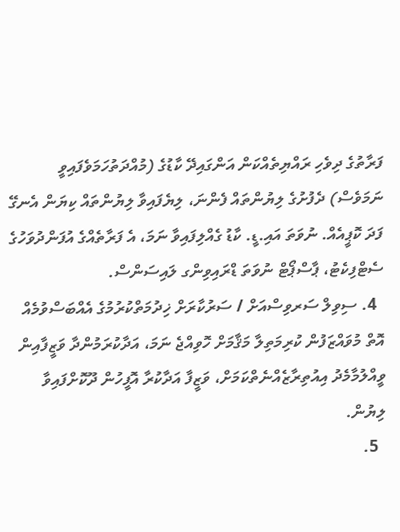ފަރާތުގެ ދިވެހި ރައްޔިތެއްކަން އަންގައިދޭ ކާޑުގެ (މުއްދަތުހަމަވެފައިވީ ނަމަވެސް) ދެފުށުގެ ލިޔުންތައް ފެންނަ، ލިޔެފައިވާ ލިޔުންތައް ކިޔަން އެނގޭ ފަދަ ކޮޕީއެއް. ނުވަތަ އައި.ޑީ. ކާޑު ގެއްލިފައިވާ ނަމަ، އެ ފަރާތެއްގެ އުފަންދުވަހުގެ ސެޓްފިކެޓު، ޕާސްޕޯޓް ނުވަތަ ޑްރައިވިންގ ލައިސަންސް.
  4. ސިވިލް ސަރވިސްއަށް / ސަރުކާރަށް ޚިދުމަތްކުރުމުގެ އެއްބަސްވުމެއް އޮތް މުވައްޒަފުން ކުރިމަތިލާ މަޤާމަށް ހޮވިއްޖެ ނަމަ، އަދާކުރަމުންދާ ވަޒީފާއިން ވީއްލުމާމެދު އިއުތިރާޒެއްނެތްކަމަށް، ވަޒީފާ އަދާކުރާ އޮފީހުން ދޫކޮށްފައިވާ ލިޔުން.
  5.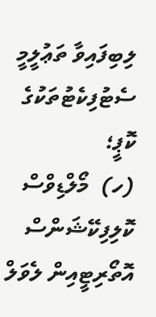ލިބިފައިވާ ތަޢުލީމީ ސެޓުފިކެޓުތަކުގެ ކޮޕީ؛
(ހ)  މޯލްޑިވްސް ކޮލިފިކޭޝަންސް އޮތޯރިޓީއިން ލެވަލް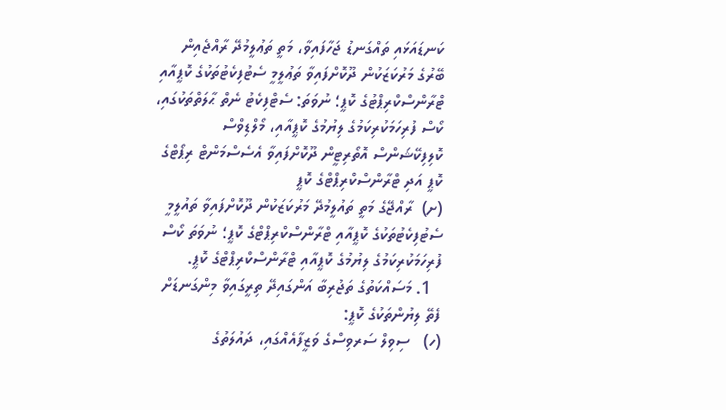ކަނޑައަޅައި ތައްގަނޑު ޖަހާފައިވާ، މަތީ ތަޢުލީމުދޭ ރާއްޖެއިން ބޭރުގެ މަރުކަޒަކުން ދޫކޮށްފައިވާ ތަޢުލީމީ ސެޓުފިކެޓުތަކުގެ ކޮޕީއާއި ޓްރާންސްކްރިޕްޓުގެ ކޮޕީ؛ ނުވަތަ: ސެޓްފިކެޓު ނެތް ޙާލަތްތަކުގައި، ކޯސް ފުރިހަމަކުރިކަމުގެ ލިޔުމުގެ ކޮޕީއާއި، މޯލްޑިވްސް ކޮލިފިކޭޝަންސް އޮތޯރިޓީން ދޫކޮށްފައިވާ އެސެސްމަންޓް ރިޕޯޓްގެ ކޮޕީ އަދި ޓްރާންސްކްރިޕްޓްގެ ކޮޕީ
(ށ)  ރާއްޖޭގެ މަތީ ތައުލީމުދޭ މަރުކަޒަކުން ދޫކޮށްފައިވާ ތައުލީމީ ސެޓުފިކެޓުތަކުގެ ކޮޕީއާއި ޓްރާންސްކްރިޕްޓްގެ ކޮޕީ؛ ނުވަތަ ކޯސް ފުރިހަމަކުރިކަމުގެ ލިޔުމުގެ ކޮޕީއާއި ޓްރާންސްކްރިޕްޓްގެ ކޮޕީ.
  1. މަސައްކަތުގެ ތަޖުރިބާ އަންގައިދޭ ތިރީގައިވާ މިންގަނޑަށް ފެތޭ ލިޔުންތަކުގެ ކޮޕީ:
(ހ)   ސިވިލް ސަރވިސްގެ ވަޒީފާއެއްގައި، ދައުލަތުގެ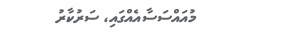މުއައްސަސާއެއްގައި، ސަރުކާރު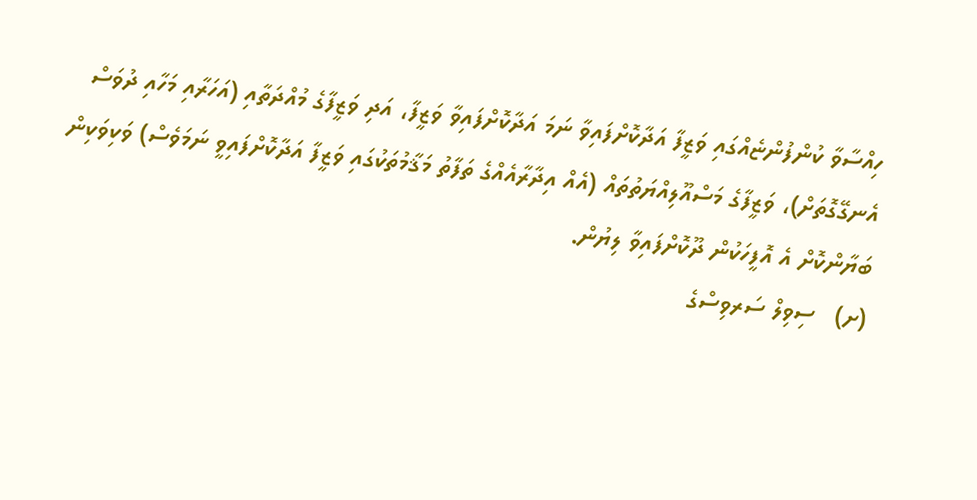ހިއްސާވާ ކުންފުންޏެއްގައި ވަޒީފާ އަދާކޮށްފައިވާ ނަމަ އަދާކޮށްފައިވާ ވަޒީފާ، އަދި ވަޒީފާގެ މުއްދަތާއި (އަހަރާއި މަހާއި ދުވަސް އެނގޭގޮތަށް)، ވަޒީފާގެ މަސްއޫލިއްޔަތުތައް (އެއް އިދާރާއެއްގެ ތަފާތު މަޤާމުތަކުގައި ވަޒީފާ އަދާކޮށްފައިވީ ނަމަވެސް) ވަކިވަކިން ބަޔާންކޮށް އެ އޮފީހަކުން ދޫކޮށްފައިވާ ލިޔުން.
(ށ)   ސިވިލް ސަރވިސްގެ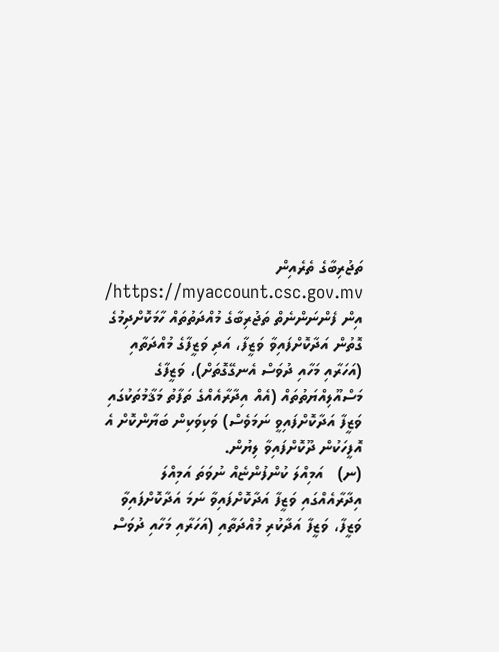ތަޖުރިބާގެ ތެރެއިން https://myaccount.csc.gov.mv/ އިން ފެންނަންނެތް ތަޖުރިބާގެ މުއްދަތުތައް ހާމަކޮށްދިމުގެ ގޮތުން އަދާކޮށްފައިވާ ވަޒީފާ، އަދި ވަޒީފާގެ މުއްދަތާއި (އަހަރާއި މަހާއި ދުވަސް އެނގޭގޮތަށް)، ވަޒީފާގެ މަސްއޫލިއްޔަތުތައް (އެއް އިދާރާއެއްގެ ތަފާތު މަޤާމުތަކުގައި ވަޒީފާ އަދާކޮށްފައިވީ ނަމަވެސް) ވަކިވަކިން ބަޔާންކޮށް އެ އޮފީހަކުން ދޫކޮށްފައިވާ ލިޔުން.
(ނ)   އަމިއްލަ ކުންފުންޏެއް ނުވަތަ އަމިއްލަ އިދާރާއެއްގައި ވަޒީފާ އަދާކޮށްފައިވާ ނަމަ އަދާކޮށްފައިވާ ވަޒީފާ، ވަޒީފާ އަދާކުރި މުއްދަތާއި (އަހަރާއި މަހާއި ދުވަސް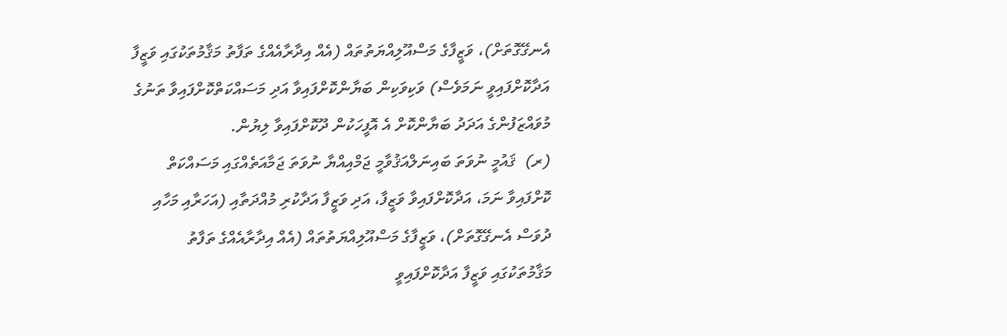އެނގޭގޮތަށް)، ވަޒީފާގެ މަސްއޫލިއްޔަތުތައް (އެއް އިދާރާއެއްގެ ތަފާތު މަޤާމުތަކުގައި ވަޒީފާ އަދާކޮށްފައިވީ ނަމަވެސް) ވަކިވަކިން ބަޔާންކޮށްފައިވާ އަދި މަސައްކަތްކޮށްފައިވާ ތަނުގެ މުވައްޒަފުންގެ އަދަދު ބަޔާންކޮށް އެ އޮފީހަކުން ދޫކޮށްފައިވާ ލިޔުން.
(ރ)  ޤައުމީ ނުވަތަ ބައިނަލްއަޤުވާމީ ޖަމްއިއްޔާ ނުވަތަ ޖަމާއަތެއްގައި މަސައްކަތް ކޮށްފައިވާ ނަމަ، އަދާކޮށްފައިވާ ވަޒީފާ، އަދި ވަޒީފާ އަދާކުރި މުއްދަތާއި (އަހަރާއި މަހާއި ދުވަސް އެނގޭގޮތަށް)، ވަޒީފާގެ މަސްއޫލިއްޔަތުތައް (އެއް އިދާރާއެއްގެ ތަފާތު މަޤާމުތަކުގައި ވަޒީފާ އަދާކޮށްފައިވީ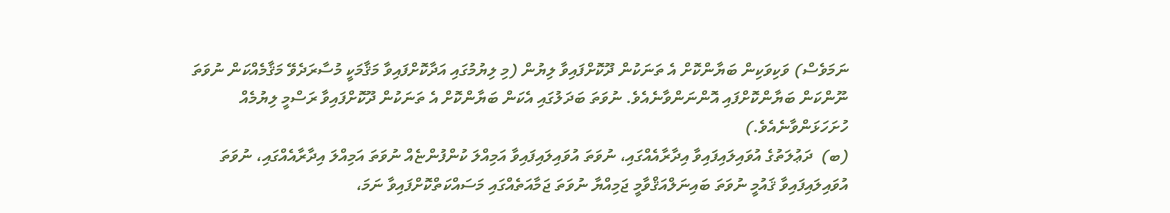ނަމަވެސް) ވަކިވަކިން ބަޔާންކޮށް އެ ތަނަކުން ދޫކޮށްފައިވާ ލިޔުން (މި ލިޔުމުގައި އަދާކޮށްފައިވާ މަޤާމަކީ މުސާރަދެވޭ މަޤާމެއްކަން ނުވަތަ ނޫންކަން ބަޔާންކޮށްފައި އޮންނަންވާނެއެވެ. ނުވަތަ ބަދަލުގައި އެކަން ބަޔާންކޮށް އެ ތަނަކުން ދޫކޮށްފައިވާ ރަސްމީ ލިޔުމެއް ހުށަހަޅަންވާނެއެވެ.)
(ބ)  ދަޢުލަތުގެ އުވައިލައިފައިވާ އިދާރާއެއްގައި، ނުވަތަ އުވައިލައިފައިވާ އަމިއްލަ ކުންފުންޏެއް ނުވަތަ އަމިއްލަ އިދާރާއެއްގައި، ނުވަތަ އުވައިލައިފައިވާ ޤައުމީ ނުވަތަ ބައިނަލްއަޤްވާމީ ޖަމިއްޔާ ނުވަތަ ޖަމާއަތެއްގައި މަސައްކަތްކޮށްފައިވާ ނަމަ،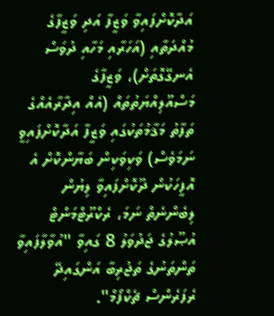އަދާކޮށްފައިވާ ވަޒީފާ އަދި ވަޒީފާގެ މުއްދަތާއި (އަހަރާއި މަހާއި ދުވަސް އެނގޭގޮތަށް)، ވަޒީފާގެ މަސްއޫލިއްޔަތުތައް (އެއް އިދާރާއެއްގެ ތަފާތު މަޤާމުތަކުގައި ވަޒީފާ އަދާކޮށްފައިވީ ނަމަވެސް) ވަކިވަކިން ބަޔާންކޮށް އެ އޮފީހަކުން ދޫކޮށްފައިވާ ލިޔުން ލިބެންނެތް ނަމަ، ރެކްރޫޓްމަންޓް އުޞޫލުގެ ޖަދުވަލު 8 ގައިވާ "އުވާލާފައިވާ ތަންތަނުގެ ތަޖުރިބާ އަންގައިދޭ ރެފަރެންސް ޗެކްފޯމް".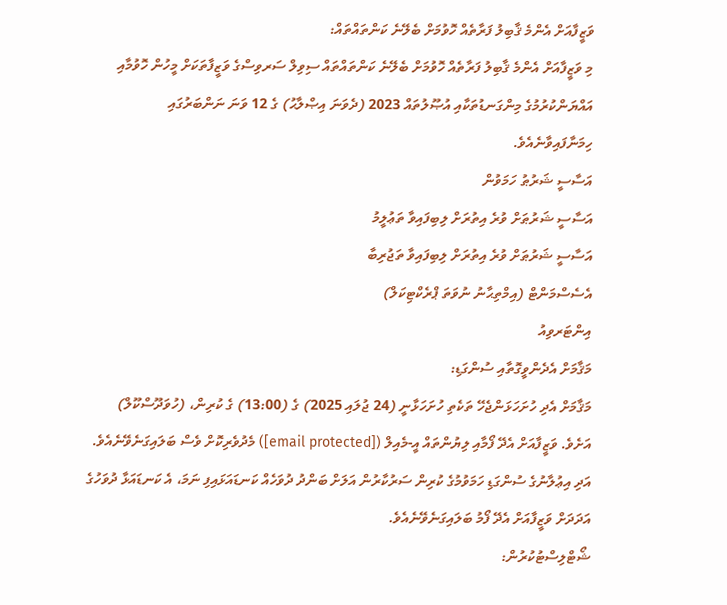ވަޒީފާއަށް އެންމެ ޤާބިލު ފަރާތެއް ހޮވުމަށް ބެލޭނެ ކަންތައްތައް:
މި ވަޒީފާއަށް އެންމެ ޤާބިލު ފަރާތެއް ހޮވުމަށް ބެލޭނެ ކަންތައްތައް ސިވިލް ސަރވިސްގެ ވަޒީފާތަކަށް މީހުން ހޮވުމާއި އައްޔަންކުރުމުގެ މިންގަނޑުތަކާއި އުޞޫލުތައް 2023 (ދެވަނަ އިޞްލާޙު) ގެ 12 ވަނަ ނަންބަރުގައި ހިމަނާފައިވާނެއެވެ.
އަސާސީ ޝަރުޠު ހަމަވުން
އަސާސީ ޝަރުޠަށް ވުރެ އިތުރަށް ލިބިފައިވާ ތަޢުލީމު
އަސާސީ ޝަރުޠަށް ވުރެ އިތުރަށް ލިބިފައިވާ ތަޖުރިބާ
އެސެސްމަންޓް (އިމްތިޙާނު ނުވަތަ ޕްރެކްޓިކަލް)
އިންޓަރވިއު
މަޤާމަށް އެދެންވީގޮތާއި ސުންގަޑި:
މަޤާމަށް އެދި ހުށަހަޅަންޖެހޭ ތަކެތި ހުށަހަޅާނީ (24 ޖުލައި 2025) ގެ (13:00) ގެ ކުރިން، (ހުވަދޫސްކޫލް) އަށެވެ. ވަޒީފާއަށް އެދޭ ފޯމާއި ލިޔުންތައް އީ-މެއިލް ([email protected]) މެދުވެރިކޮށް ވެސް ބަލައިގަނެވޭނެއެވެ.
އަދި އިޢުލާނުގެ ސުންގަޑި ހަމަވުމުގެ ކުރިން ސަރުކާރުން އަލަށް ބަންދު ދުވަހެއް ކަނޑައަޅައިފި ނަމަ، އެ ކަނޑައަޅާ ދުވަހުގެ އަދަދަށް ވަޒީފާއަށް އެދޭ ފޯމު ބަލައިގަނެވޭނެއެވެ.
ޝޯޓްލިސްޓުކުރުން: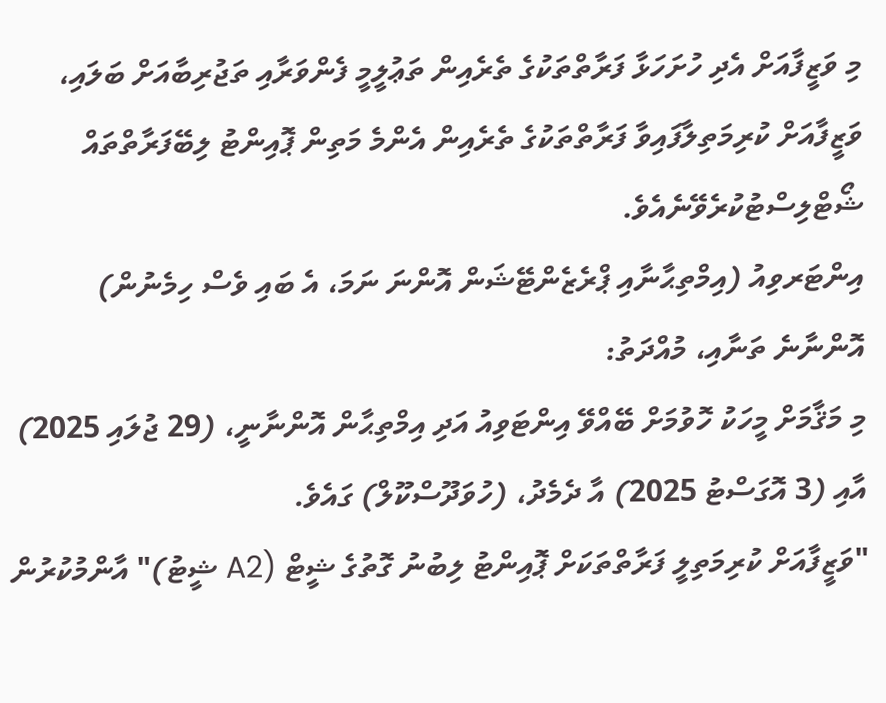މި ވަޒީފާއަށް އެދި ހުށަހަޅާ ފަރާތްތަކުގެ ތެރެއިން ތަޢުލީމީ ފެންވަރާއި ތަޖުރިބާއަށް ބަލައި، ވަޒީފާއަށް ކުރިމަތިލާފައިވާ ފަރާތްތަކުގެ ތެރެއިން އެންމެ މަތިން ޕޮއިންޓު ލިބޭފަރާތްތައް ޝޯޓްލިސްޓުކުރެވޭނެއެވެ.
އިންޓަރވިއު (އިމްތިޙާނާއި ޕްރެޒެންޓޭޝަން އޮންނަ ނަމަ، އެ ބައި ވެސް ހިމެނުން) އޮންނާނެ ތަނާއި، މުއްދަތު:
މި މަޤާމަށް މީހަކު ހޮވުމަށް ބޭއްވޭ އިންޓަވިއު އަދި އިމްތިޙާން އޮންނާނީ، (29 ޖުލައި 2025) އާއި (3 އޮގަސްޓު 2025) އާ ދެމެދު، (ހުވަދޫސްކޫލް) ގައެވެ.
"ވަޒީފާއަށް ކުރިމަތިލީ ފަރާތްތަކަށް ޕޮއިންޓު ލިބުނު ގޮތުގެ ޝީޓް (A2 ޝީޓު)" އާންމުކުރުން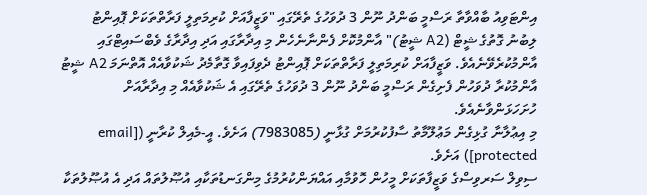އިންޓަވިއު ބާއްވާތާ ރަސްމީ ބަންދު ނޫން 3 ދުވަހުގެ ތެރޭގައި "ވަޒީފާއަށް ކުރިމަތިލީ ފަރާތްތަކަށް ޕޮއިންޓު ލިބުނު ގޮތުގެ ޝީޓް (A2 ޝީޓު)" އާންމުކޮށް ފެންނާނެހެން މި އިދާރާގައި އަދި އިދާރާގެ ވެބްސައިޓްގައި އާންމުކުރެވޭނެއެވެ. ވަޒީފާއަށް ކުރިމަތިލީ ފަރާތްތަކަށް ޕޮއިންޓު ދެވިފައިވާ ގޮތާމެދު ޝަކުވާއެއް އޮތްނަމަ A2 ޝީޓު އާންމުކުރާ ދުވަހުން ފެށިގެން ރަސްމީ ބަންދު ނޫން 3 ދުވަހުގެ ތެރޭގައި އެ ޝަކުވާއެއް މި އިދާރާއަށް ހުށަހަޅަންވާނެއެވެ.
މި އިޢުލާނާ ގުޅިގެން މަޢުލޫމާތު ސާފުކުރުމަށް ގުޅާނީ (7983085) އަށެވެ. އީ-މެއިލް ކުރާނީ ([email protected]) އަށެވެ.
ސިވިލް ސަރވިސްގެ ވަޒީފާތަކަށް މީހުން ހޮވުމާއި އައްޔަންކުރުމުގެ މިންގަނޑުތަކާއި އުޞޫލުތައް އަދި އެ އުޞޫލުތަކާ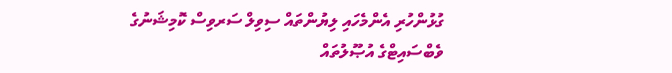ގުޅުންހުރި އެންމެހައި ލިޔުންތައް ސިވިލް ސަރވިސް ކޮމިޝަނުގެ ވެބްސައިޓްގެ އުޞޫލުތައް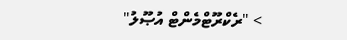> "ރެކްރޫޓްމެންޓް އުޞޫލު"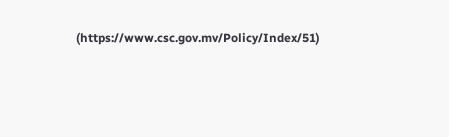(https://www.csc.gov.mv/Policy/Index/51)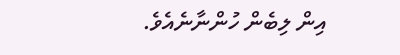އިން ލިބެން ހުންނާނެއެވެ.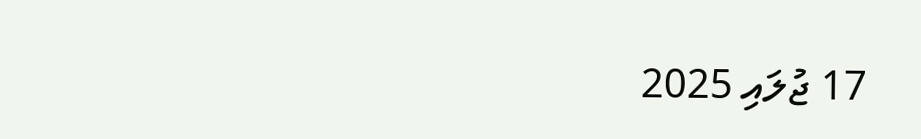17 ޖުލައި 2025